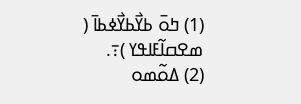(1) ߤߋ߫ ߕߌ߯ߕߌ߯ߦߕߊ߫ ( ߘߐߛߊ߬ߓߊߟߌ )߹.
(2) ߡߋ߬ߘߋ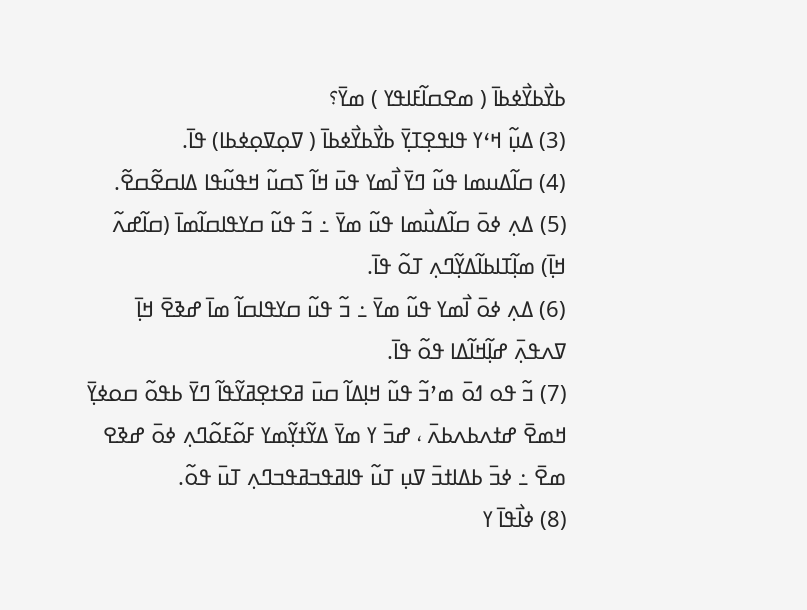ߕߌ߯ߕߌ߯ߦߕߊ߫ ( ߘߐߛߊ߬ߓߊߟߌ ) ߘߌ߫؟
(3) ߡߎ߲߬ ߞߵߌ ߟߊߟߐ߲ߠߌ߲߫ ߕߌ߯ߕߌ߯ߦߕߊ߫ ( ߜߋ߲ߜߋ߲ߦߕߊ) ߟߊ߫.
(4) ߛߊ߬ߡߎߘߊ ߟߎ߬ ߣߌ߫ ߊ߯ߘߌ ߟߎ߫ ߞߊ߬ ߖߛߎ߬ ߞߟߎ߬ߟߊ ߡߊߛߐ߬ߛߐ߬.
(5) ߡߍ߲ ߦߋ߫ ߛߊ߬ߡߎ߯ߘߊ ߟߎ߬ ߘߌ߫ ߸ ߏ߬ ߟߎ߬ ߛߌߟߊߛߊ߬ߘߊ߫ (ߛߊ߬ߝߍ߬ ߞߊ߲߫) ߘߊ߲߬ߠߊߕߊ߬ߡߌ߲߬ߣߍ߲ ߠߋ߬ ߟߊ߫.
(6) ߡߍ߲ ߦߋ߫ ߊ߯ߘߌ ߟߎ߬ ߘߌ߫ ߸ ߏ߬ ߟߎ߬ ߛߌߟߊߛߊ߬ ߘߊ߫ ߝߢߐ߫ ߞߊ߲߫ ߜߍߟߍ߲߫ ߝߊ߲߬ߞߊ߬ߡߊ ߟߋ߬ ߟߊ߫.
(7) ߏ߬ ߟߋ ߗߋ߫ ߘߴߏ߬ ߟߎ߬ ߞߊ߲ߡߊ߬ ߛߎ߫ ߥߐߙߐ߲ߥߌ߬ߟߊ߬ ߣߌ߫ ߕߟߋ߬ ߛߋߦߌ߲߫ ߞߘߐ߫ ߝߙߍߕߍߕߍ߫ ، ߝߏ߫ ߌ ߘߌ߫ ߡߌ߬ߙߌ߲߬ߘߌ ߓߋ߬ߓߋ߬ߣߍ߲ ߦߋ߫ ߝߢߐ ߘߐ߫ ߸ ߦߏ߫ ߕߡߊߙߏ߫ ߜߎ߲ ߠߎ߬ ߟߊߥߟߏߥߟߏߣߍ߲ ߠߎ߫ ߟߋ߬.
(8) ߦߊ߯ߟߊ߫ ߌ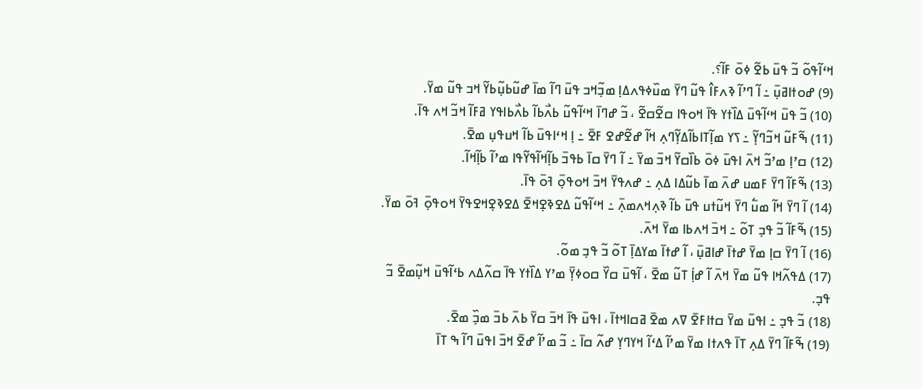ߞߵߊ߬ߟߋ߬ ߏ߬ ߟߎ߫ ߕߐ߬ ߦߋ߫ ߓߊ߬؟.
(9) ߝߋߙߊߥߎ߲߫ ߸ ߊ߬ ߣߴߊ߬ ߢߍߓߊ߮ ߟߎ߬ ߣߌ߫ ߘߎ߰ߦߟߍߡߊ߲ ߘߏ߲߬ߞߏ ߟߎ߫ ߣߊ߬ ߘߊ߫ ߝߎ߬ߕߎ߲߬ߕߌ߬ ߞߏ ߟߎ߬ ߘߌ߫.
(10) ߏ߬ ߟߎ߫ ߞߵߊ߬ߟߎ߫ ߡߊ߰ߙߌ ߟߊ߫ ߞߋߟߊ ߛߐ߬ߛߐ߬ ، ߏ߬ ߝߣߊ߫ ߞߵߊ߬ߟߎ߬ ߕߍ߯ߕߊ߬ ߕߍ߯ߕߊߟߌ ߥߓߊ߬ ߞߏ߬ ߞߍ ߟߊ߫.
(11) ߒ߬ߓߎ߬ ߞߏ߬ߣߌ߲߬ ߸ ߖߌ ߘߊ߲߬ߠߊߕߊ߬ߡߌ߲߬ߣߍ߲ ߞߊ߬ ߝߐ߬ߝߐ ߓߐ߫ ߸ ߊ߲ ߞߵߊߟߎ߫ ߕߊ߬ ߞߎߟߎ߲ ߘߐ߫.
(12) ߛߴߊ߲ ߘߴߏ߬ ߞߍ߫ ߊߟߎ߫ ߦߋ߫ ߕߊ߰ߛߌ߬ ߞߏ߫ ߘߌ߫ ߸ ߊ߬ ߣߌ߫ ߛߊ߫ ߕߟߏ߫ ߕߊ߲߬ߞߊ߬ߟߌ߬ߟߊ ߘߴߊ߬ ߕߊ߲߬ߞߊ߬.
(13) ߒ߬ߓߊ߬ ߣߌ߫ ߓߘߎ ߝߍ߫ ߘߊ߫ ߕߎ߬ߡߊ ߡߍ߲ ߸ ߝߍߟߌ߫ ߞߏ߫ ߞߋߟߋ߲߫ ߔߋ߫ ߟߊ߫.
(14) ߊ߬ ߣߌ߫ ߞߊ߬ ߘߎ߱ ߣߌ߫ ߞߎ߬ߙߎ ߟߎ߫ ߕߊ߬ ߢߍ߲ߞߍߘߍ߲߫ ߸ ߞߵߊ߬ߟߎ߬ ߡߐߢߐ߲ߞߐ߫ ߡߐߢߐ߲ߞߐߟߌ߫ ߞߋߟߋ߲߫ ߔߋ߫ ߘߌ߫.
(15) ߒ߬ߓߊ߬ ߏ߬ ߟߏ߲ ߠߋ߬ ߸ ߞߏ߫ ߞߍߕߊ ߘߌ߫ ߞߍ߫.
(16) ߊ߬ ߣߌ߫ ߛߊ߲ ߘߌ߫ ߝߙߊ߫ ߝߊߥߎ߲߫ ، ߊ߬ ߝߙߊ߫ ߘߌߡߊ߲߫ ߠߋ߬ ߏ߬ ߟߏ߲ ߘߋ߬.
(17) ߡߟߍ߬ߞߊ ߟߎ߬ ߘߌ߫ ߞߍ߫ ߊ߬ ߝߊ߲߭ ߠߎ߬ ߘߐ߫ ، ߊ߬ߟߎ߫ ߛߌ߰ ߛߋߦߌ߲߫ ߘߴߌ ߡߊ߰ߙߌ ߟߊ߫ ߛߍ߬ߡߍ ߕߵߊ߬ߟߎ߫ ߞߎ߲߬ߘߐ߫ ߏ߬ ߟߏ߲.
(18) ߏ߬ ߟߏ߲ ߸ ߊߟߎ߫ ߘߌ߫ ߛߙߊߓߐ߫ ߜߍ ߘߐ߫ ߥߛߊߞߙߊ߫ ، ߊߟߎ߫ ߟߊ߫ ߞߏ߫ ߛߌ߫ ߕߍ߫ ߕߏ߫ ߘߏ߲߰ ߘߐ߫.
(19) ߒ߬ߓߊ߬ ߣߌ߫ ߡߍ߲ ߠߊ߫ ߟߍߙߊ ߘߌ߫ ߘߴߊ߬ ߡߵߊ߬ ߞߌߣߌ߲ ߝߍ߬ ߛߊ߫ ߸ ߏ߬ ߘߴߊ߬ ߝߐ߫ ߞߏ߫ ߊߟߎ߫ ߣߊ߬ ߒ ߠߊ߫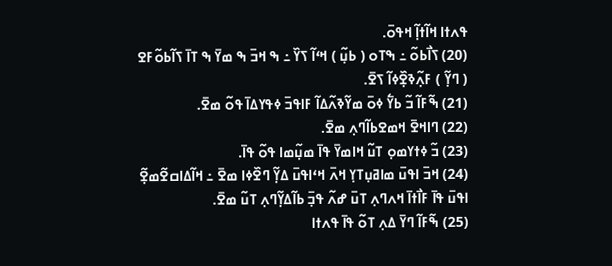ߟߍߙߊ ߞߊ߬ߙߊ߲߬ ߞߟߋ߫.
(20) ߖߊ߯ߕߋ߬ ߸ ߒߠߋ ( ߕߎ߲߬ ) ߞߵߊ߬ ߖߌ߰ ߸ ߒ ߞߏ߫ ߒ ߘߌ߫ ߒ ߠߊ߫ ߖߊ߬ߕߋ߬ߓߐ ( ߣߌ߲߬ ) ߓߍ߲߬ߢߐ߲߰ߦߊ߬ ߖߐ߫.
(21) ߒ߬ߓߊ߬ ߏ߬ ߕߌ߱ ߦߋ߫ ߘߌ߬ߢߍ߬ߡߊ߬ ߓߊߟߏ߫ ߦߟߌߡߊ߫ ߟߋ߬ ߘߐ߫.
(22) ߣߊߞߐ߫ ߞߘߐߕߊ߬ߣߍ߲ ߘߐ߫.
(23) ߏ߬ ߦߙߌߘߋ߲ ߠߎ߬ ߞߊߘߌ߫ ߟߊ߫ ߘߎ߲߬ߘߊ ߟߋ߬ ߟߊ߫.
(24) ߞߏ߫ ߊߟߎ߫ ߘߊߥߎ߲ߠߌ߲ ߞߍ߫ ߞߵߊߟߎ߫ ߡߌ߲߬ ߣߐ߰ߦߊ ߘߐ߫ ߸ ߞߊ߬ߡߊߛߐ߬ߘߐ߲߬ ߊߟߎ߫ ߟߊ߫ ߓߊ߯ߙߊ߫ ߞߍߣߍ߲ ߠߎ߫ ߝߍ߬ ߟߏ߲߫ ߕߊ߬ߡߌ߲߬ߣߍ߲ ߠߎ߬ ߘߐ߫.
(25) ߒ߬ߓߊ߬ ߣߌ߫ ߡߍ߲ ߠߋ߬ ߟߊ߫ ߟߍߙߊ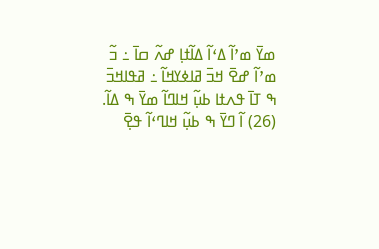ߘߌ߫ ߘߴߊ߬ ߡߵߊ߬ ߡߊ߬ߙߊ߲ ߝߍ߬ ߛߊ߫ ߸ ߏ߬ ߘߴߊ߬ ߝߐ߫ ߞߏ߫ ߥߊߦߌߞߊ߬ ߸ ߥߟߊߞߏ߫ ߒ ߠߊ߫ ߟߍߙߊ ߕߎ߲߬ ߞߊߣߊ߬ ߘߌ߫ ߒ ߡߊ߬.
(26) ߊ߬ ߣߌ߫ ߒ ߕߎ߲߬ ߞߊߣߵߊ߬ ߟߐ߲߫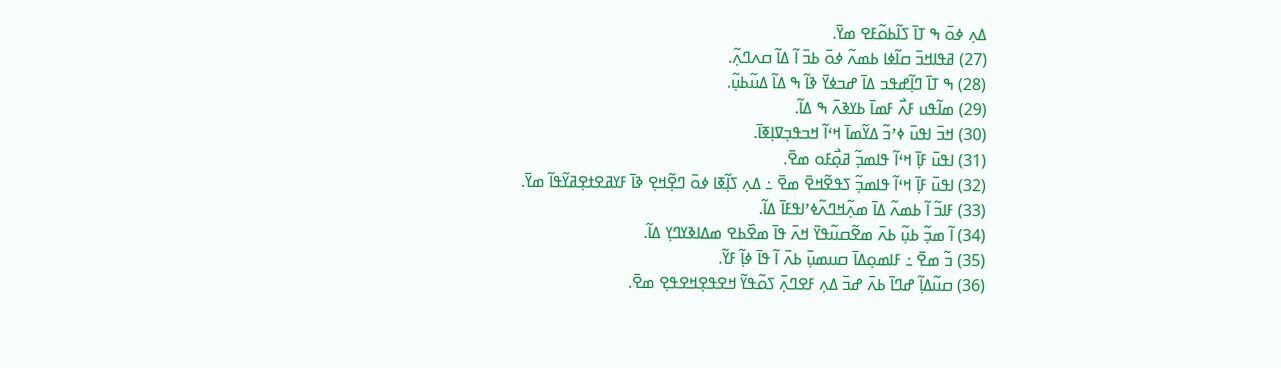ߡߍ߲ ߦߋ߫ ߒ ߠߊ߫ ߖߊ߬ߕߋ߬ߓߐ ߘߌ߫.
(27) ߥߟߊߞߏ߫ ߛߊ߬ߦߊ ߕߘߍ߬ ߦߋ߫ ߕߏ߫ ߊ߬ ߡߊ߬ ߛߍߣߍ߲߬.
(28) ߒ ߠߊ߫ ߣߊ߲߬ߝߟߏ ߡߊ߫ ߝߏߦߌ߫ ߢߊ߬ ߒ ߡߊ߬ ߡߎ߬ߕߎ߲߬.
(29) ߘߊ߬ߟߎ ߓߍ߯ ߓߘߊ߫ ߕߌߢߍ߫ ߒ ߡߊ߬.
(30) ߞߏ߫ ߊߟߎ߫ ߦߴߏ߬ ߡߌ߬ߘߊ߫ ߞߵߊ߬ ߞߏߟߏ߲ߜߊ߲ߧߊ߫.
(31) ߊߟߎ߫ ߓߊ߲߫ ߞߵߊ߬ ߟߊߘߏ߲߬ ߥߋ߲߯ߓߋ ߘߐ߫.
(32) ߊߟߎ߫ ߓߊ߲߫ ߞߵߊ߬ ߟߊߘߏ߲߬ ߖߟߐ߬ߞߐ߫ ߘߐ߫ ߸ ߡߍ߲ ߖߊ߲߬ߧߊ ߦߋ߫ ߣߐ߲߬ߞߐ߲ ߢߊ߫ ߓߌߥߐߙߐ߲ߥߌ߬ߟߊ߬ ߘߌ߫.
(33) ߓߊߏ߬ ߊ߬ ߕߘߍ߬ ߡߊ߫ ߘߍ߲߬ߞߣߍ߬ߦߴߊߟߓߊ߫ ߡߊ߬.
(34) ߊ߬ ߘߏ߲߬ ߕߎ߲߬ ߕߍ߫ ߘߐ߬ߛߎ߬ߟߌ߫ ߞߍ߫ ߟߊ߫ ߘߐ߰ߕߐ ߘߡߊߢߌߣߌ߲ ߡߊ߬.
(35) ߏ߬ ߘߐ߫ ߸ ߓߊߘߋ߲ߡߊ߫ ߛߎߘߎ߲߫ ߕߍ߫ ߊ߬ ߟߊ߫ ߦߊ߲߬ ߓߌ߬.
(36) ߛߎ߬ߡߊ߲߬ ߝߣߊ߫ ߕߍ߫ ߝߏ߫ ߡߍ߲ ߓߐߣߍ߲߫ ߖߋ߬ߟߌ߬ ߞߐߟߐ߲ߞߐߟߐ߲ ߘߐ߫.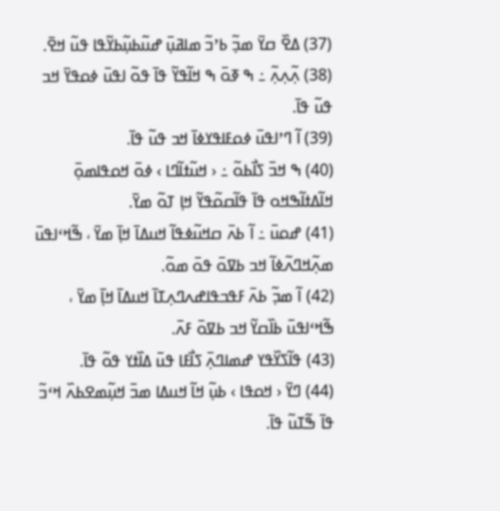(37) ߡߐ߰ ߛߌ߫ ߘߏ߲߬ ߕߴߏ߬ ߘߊߥߎ߲߫ ߝߎ߬ߕߎ߲߬ߕߌ߬ߟߊ ߟߎ߬ ߞߐ߫.
(38) ߍ߲߬ߍ߲ߍ߲߬ ߸ ߒ ߧߋ߫ ߒ ߞߊ߬ߟߌ߬ ߟߊ߫ ߟߋ߬ ߊߟߎ߫ ߦߋߟߌ߫ ߞߏ ߟߎ߬ ߟߊ߫.
(39) ߊ߬ ߣߴߊߟߎ߫ ߦߋߓߊߟߌߦߊ߫ ߞߏ ߟߎ߬ ߟߊ߫.
(40) ߒ ߞߏ߫ ߖߊ߯ߕߋ߬ ߸ ‹ ߞߎ߬ߙߊ߬ߣߊ › ߦߋ߫ ߞߋߟߊߘߋ߲߫ ߞߊ߬ߡߙߊ߬ߒߞߋ ߟߊ߫ ߟߊ߬ߛߋ߬ߟߌ߬ ߞߊ߲ ߠߋ߬ ߘߌ߫.
(41) ߝߋߎ߫ ߸ ߊ߬ ߕߍ߫ ߛߞߎ߬ߦߟߊ߬ ߞߎߡߊ߫ ߞߊ߲߫ ߘߌ߫ ، ߒ߬ߞߵߊߟߎ߫ ߘߍ߲߬ߞߣߍ߬ߦߊ߬ ߞߏ ߕߜߋ߫ ߟߋ߫ ߘߋ߬.
(42) ߊ߬ ߘߏ߲߬ ߕߍ߫ ߓߟߏߟߊߝߍߣߍ߲ߠߊ߫ ߞߎߡߊ߫ ߞߊ߲߫ ߘߌ߫ ، ߒ߬ߞߵߊߟߎ߫ ߕߊ߰ߛߌ߬ ߞߏ ߕߜߋ߫ ߓߍ߫.
(43) ߟߊ߬ߖߌ߰ߟߌ ߝߘߊߣߍ߲߫ ߖߊ߯ߓߊ ߟߎ߫ ߡߊ߰ߙߌ ߟߋ߬ ߟߊ߫.
(44) ߣߌ߫ ‹ ߞߋߟߊ › ߕߎ߲߬ ߞߊ߬ ߞߎߡߊ ߘߏ߫ ߞߎ߲߬ߘߐߕߍ߰ ߞߵߏ߬ ߟߊ߫ ߒ߬ߠߎ߬ ߟߊ߫.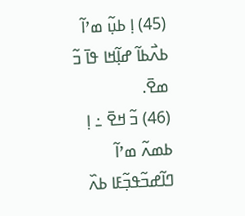(45) ߊ߲ ߕߎ߲߬ ߘߴߊ߬ ߕߍ߯ߕߊ߬ ߝߊ߲߬ߞߊ ߟߊ߫ ߏ߬ ߘߐ߫.
(46) ߏ߬ ߞߐ߫ ߸ ߊ߲ ߕߘߍ߬ ߘߴߊ߬ ߣߊ߬ߝߏ߬ߟߏ߲߬ߓߊ ߕߍ߰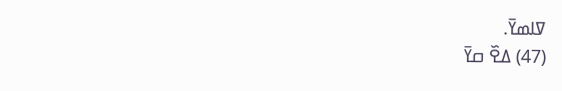ߜߊߘߌ߫.
(47) ߡߐ߰ ߛߌ߫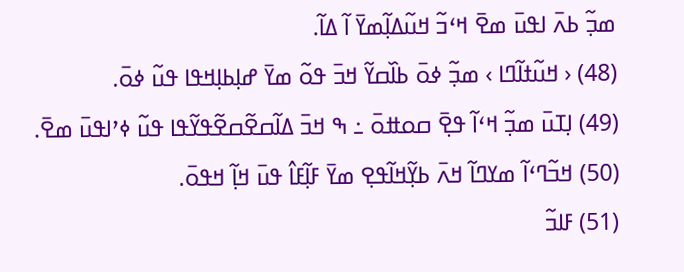ߘߏ߲߬ ߕߍ߫ ߊߟߎ߫ ߘߐ߫ ߞߵߏ߬ ߞߎ߬ߡߊ߲߬ߘߌ߫ ߊ߬ ߡߊ߬.
(48) ‹ ߞߎ߬ߙߊ߬ߣߊ › ߘߏ߲߬ ߦߋ߫ ߕߊ߰ߛߌ߬ ߞߏ߫ ߟߋ߬ ߘߌ߫ ߝߊ߲ߕߊ߲ߞߟߊ ߟߎ߬ ߦߋ߫.
(49) ߊ߲ߠߎ߫ ߘߏ߲߬ ߞߵߊ߬ ߟߐ߲߫ ߛߋߚߋ߫ ߸ ߒ ߞߏ߫ ߡߊ߬ߛߐ߬ߛߐ߬ߟߌ߬ߟߊ ߟߎ߬ ߦߴߊߟߎ߫ ߘߐ߫.
(50) ߞߏ߬ߣߵߊ߬ ߘߌߣߊ߬ ߞߍ߫ ߕߌ߲߬ߞߊ߬ߟߐ߲ ߘߌ߫ ߓߊ߲߬ߓߊ߮ ߟߎ߫ ߞߊ߲߬ ߞߟߋ߫.
(51) ߓߊߏ߬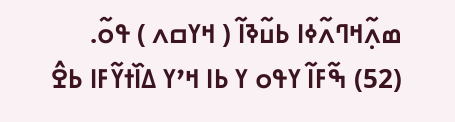ߘߍ߲߬ߞߣߍ߬ߦߊ ߕߎ߬ߢߊ߬ ( ߞߌߛߍ ) ߟߋ߬.
(52) ߒ߬ߓߊ߬ ߌߟߋ ߌ ߕߊ ߞߴߌ ߡߊ߰ߙߌ߬ߓߊ ߕߐ߮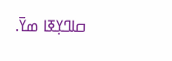ߛߊߣߌ߲ߧߊ ߘߌ߫.